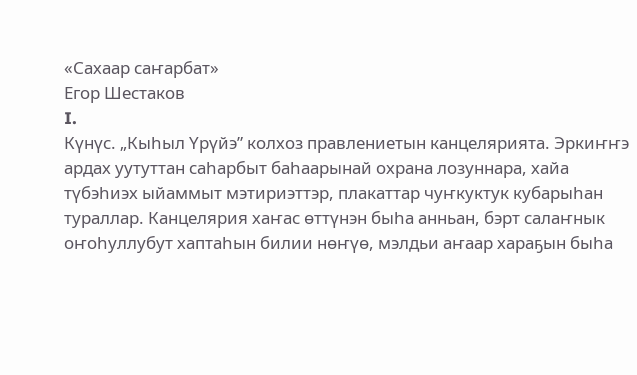«Сахаар саҥарбат»
Егор Шестаков
I.
Күнүс. „Кыһыл Үрүйэ” колхоз правлениетын канцелярията. Эркиҥҥэ ардах уутуттан саһарбыт баһаарынай охрана лозуннара, хайа түбэһиэх ыйаммыт мэтириэттэр, плакаттар чуҥкуктук кубарыһан тураллар. Канцелярия хаҥас өттүнэн быһа анньан, бэрт салаҥнык оҥоһуллубут хаптаһын билии нөҥүө, мэлдьи аҥаар хараҕын быһа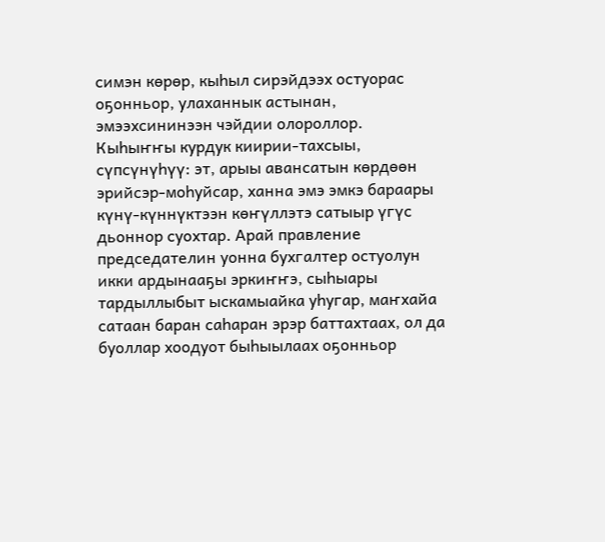симэн көрөр, кыһыл сирэйдээх остуорас оҕонньор, улаханнык астынан, эмээхсининээн чэйдии олороллор.
Кыһыҥҥы курдук киирии-тахсыы, сүпсүнүһүү: эт, арыы авансатын көрдөөн эрийсэр-моһуйсар, ханна эмэ эмкэ бараары күнү-күннүктээн көҥүллэтэ сатыыр үгүc дьоннор суохтар. Арай правление председателин уонна бухгалтер остуолун икки ардынааҕы эркиҥҥэ, сыһыары тардыллыбыт ыскамыайка уһугар, маҥхайа сатаан баран саһаран эрэр баттахтаах, ол да буоллар хоодуот быһыылаах оҕонньор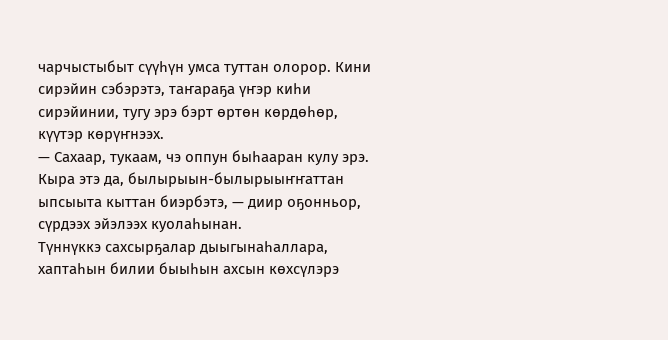чарчыстыбыт сүүһүн умса туттан олорор. Кини сирэйин сэбэрэтэ, таҥараҕа үҥэр киһи сирэйинии, тугу эрэ бэрт өртөн көрдөһөр, күүтэр көрүҥнээх.
— Сахаар, тукаам, чэ оппун быһааран кулу эрэ. Кыра этэ да, былырыын-былырыыҥҥаттан ыпсыыта кыттан биэрбэтэ, — диир оҕонньор, сүрдээх эйэлээх куолаһынан.
Түннүккэ сахсырҕалар дыыгынаһаллара, хаптаһын билии быыһын ахсын көхсүлэрэ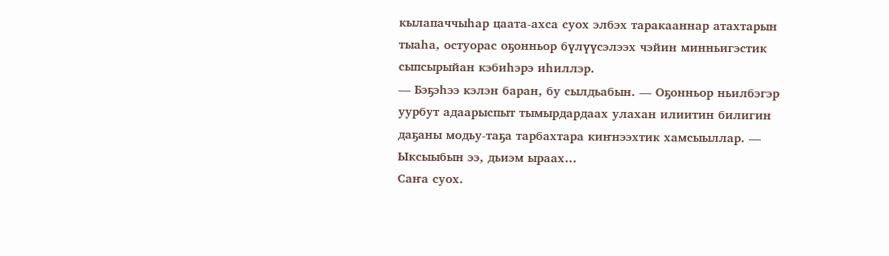кылапаччыһар цаата-ахса суох элбэх таракааннар атахтарын тыаһа, остуорас оҕонньор бүлүүсэлээх чэйин минньигэстик сыпсырыйан кэбиһэрэ иһиллэр.
— Бэҕэһээ кэлэн баран, бу сылдьабын. — Оҕонньор ньилбэгэр уурбут адаарыспыт тымырдардаах улахан илиитин билигин даҕаны модьу-таҕа тарбахтара киҥнээхтик хамсыыллар. — Ыксыыбын ээ, дьиэм ыраах…
Саҥа суох.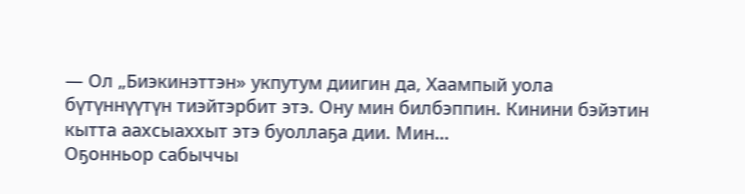— Ол „Биэкинэттэн» укпутум диигин да, Хаампый уола бүтүннүүтүн тиэйтэрбит этэ. Ону мин билбэппин. Кинини бэйэтин кытта аахсыаххыт этэ буоллаҕа дии. Мин…
Оҕонньор сабыччы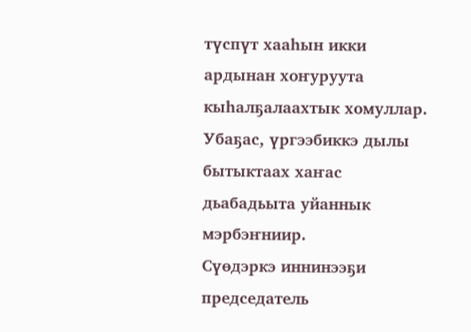түспүт хааһын икки ардынан хоҥуруута кыһалҕалаахтык хомуллар. Убаҕас, үргээбиккэ дылы бытыктаах хаҥас дьабадьыта уйаннык мэрбэҥниир.
Сүөдэркэ иннинээҕи председатель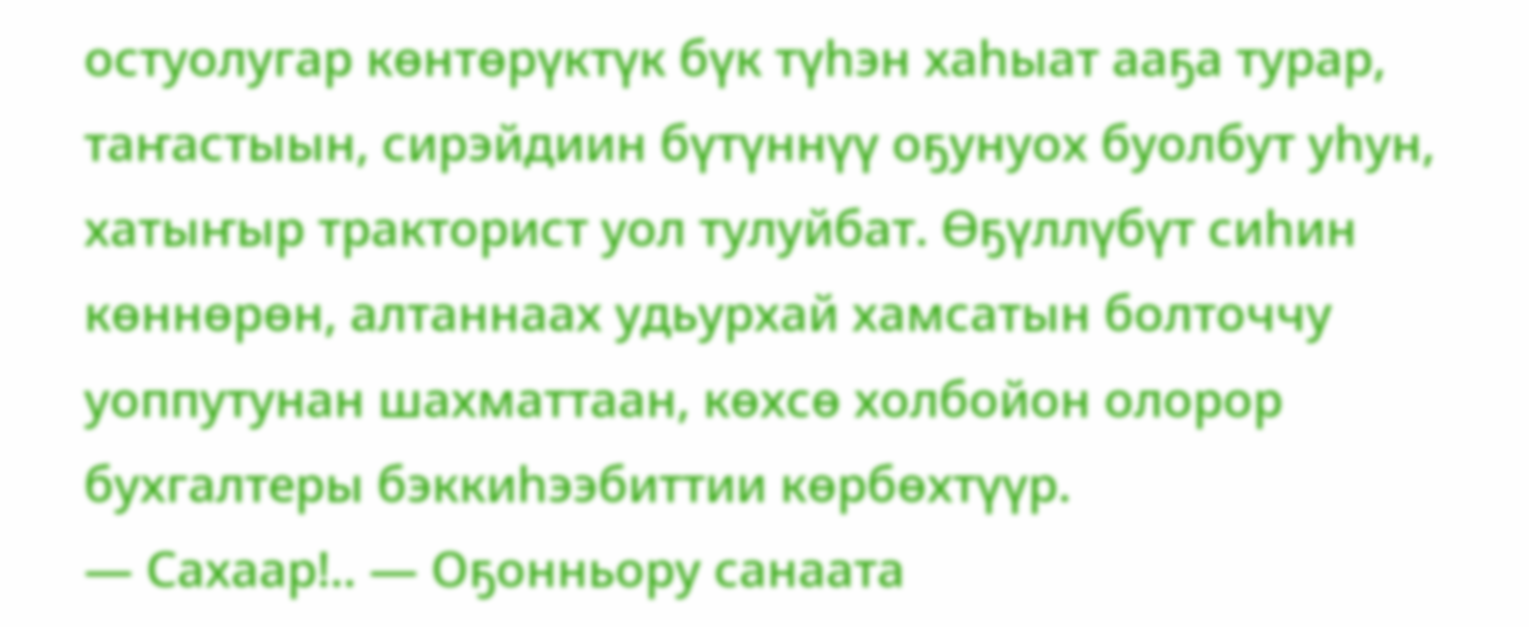остуолугар көнтөрүктүк бүк түһэн хаһыат ааҕа турар, таҥастыын, сирэйдиин бүтүннүү оҕунуох буолбут уһун, хатыҥыр тракторист уол тулуйбат. Өҕүллүбүт сиһин көннөрөн, алтаннаах удьурхай хамсатын болточчу уоппутунан шахматтаан, көхсө холбойон олорор бухгалтеры бэккиһээбиттии көрбөхтүүр.
— Сахаар!.. — Оҕонньору санаата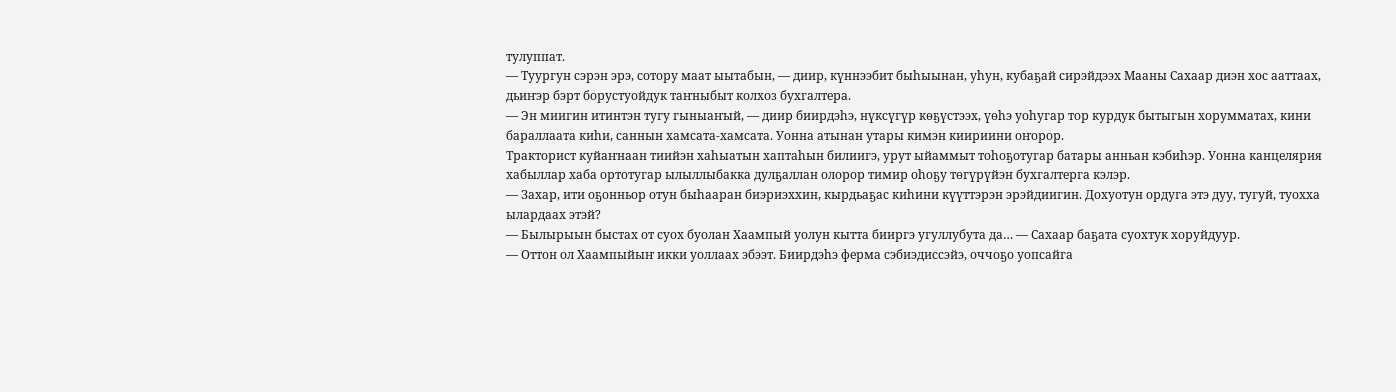тулуппат.
— Туургун сэрэн эрэ, сотору маат ыытабын, — диир, күннээбит быһыынан, уһун, кубаҕай сирэйдээх Мааны Сахаар диэн хос ааттаах, дьиҥэр бэрт борустуойдук таҥныбыт колхоз бухгалтера.
— Эн миигин итинтэн тугу гыныаҥый, — диир биирдэһэ, нүксүгүр көҕүстээх, үөһэ уоһугар тор курдук бытыгын хорумматах, кини бараллаата киһи, саннын хамсата-хамсата. Уонна атынан утары кимэн киириини оҥорор.
Тракторист куйаҥнаан тиийэн хаһыатын хаптаһын билиигэ, урут ыйаммыт тоһоҕотугар батары анньан кэбиһэр. Уонна канцелярия хабыллар хаба ортотугар ылыллыбакка дулҕаллан олорор тимир оһоҕу төгүрүйэн бухгалтерга кэлэр.
— Захар, ити оҕонньор отун быһааран биэриэххин, кырдьаҕас киһини күүттэрэн эрэйдиигин. Дохуотун ордуга этэ дуу, тугуй, туохха ылардаах этэй?
— Былырыын быстах от суох буолан Хаампый уолун кытта бииргэ угуллубута да… — Сахаар баҕата суохтук хоруйдуур.
— Оттон ол Хаампыйыҥ икки уоллаах эбээт. Биирдэһэ ферма сэбиэдиссэйэ, оччоҕо уопсайга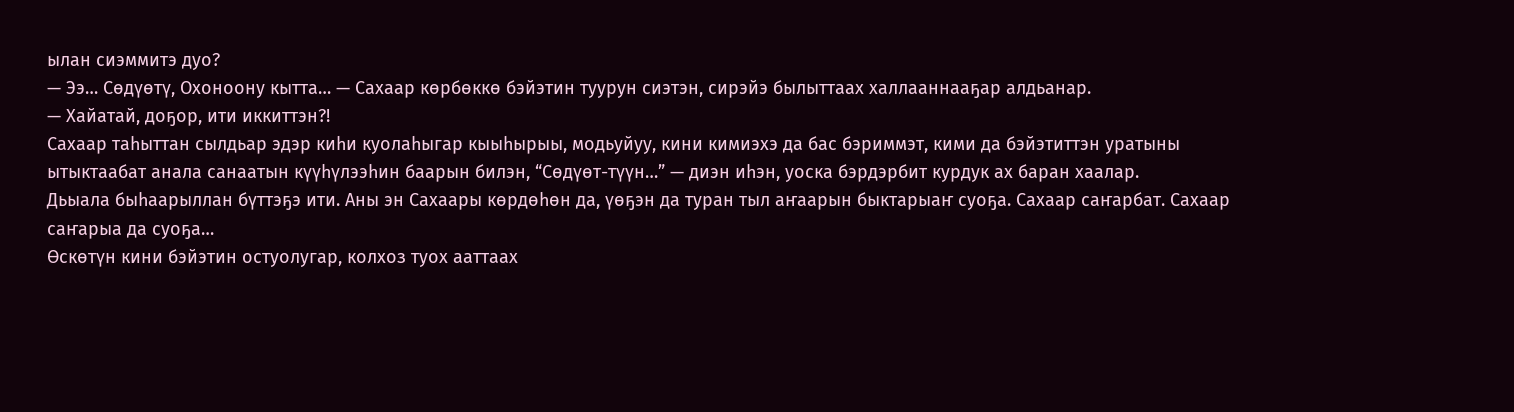ылан сиэммитэ дуо?
— Ээ… Сөдүөтү, Охоноону кытта… — Сахаар көрбөккө бэйэтин туурун сиэтэн, сирэйэ былыттаах халлааннааҕар алдьанар.
— Хайатай, доҕор, ити иккиттэн?!
Сахаар таһыттан сылдьар эдэр киһи куолаһыгар кыыһырыы, модьуйуу, кини кимиэхэ да бас бэриммэт, кими да бэйэтиттэн уратыны ытыктаабат анала санаатын күүһүлээһин баарын билэн, “Сөдүөт-түүн…” — диэн иһэн, уоска бэрдэрбит курдук ах баран хаалар.
Дьыала быһаарыллан бүттэҕэ ити. Аны эн Сахаары көрдөһөн да, үөҕэн да туран тыл аҥаарын быктарыаҥ суоҕа. Сахаар саҥарбат. Сахаар саҥарыа да суоҕа…
Өскөтүн кини бэйэтин остуолугар, колхоз туох ааттаах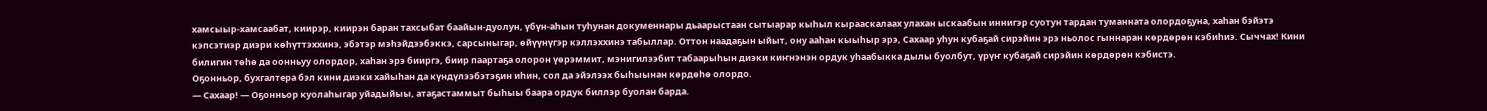хамсыыр-хамсаабат, киирэр, киирэн баран тахсыбат баайын-дуолун, үбүн-аһын туһунан докуменнары дьаарыстаан сытыарар кыһыл кырааскалаах улахан ыскаабын иннигэр суотун тардан туманната олордоҕуна, хаһан бэйэтэ кэпсэтиэр диэри көһүттэххинэ, эбэтэр мэһэйдээбэккэ, сарсыныгар, өйүүнүгэр кэллэххинэ табыллар. Оттон наадаҕын ыйыт, ону ааһан кыыһыр эрэ, Сахаар уһун кубаҕай сирэйин эрэ ньолос гыннаран көрдөрөн кэбиһиэ. Сыччах! Кини билигин төһө да оонньуу олордор, хаһан эрэ бииргэ, биир паартаҕа олорон үөрэммит, мэнигилээбит табаарыһын диэки киҥнэнэн ордук уһаабыкка дылы буолбут, үрүҥ кубаҕай сирэйин көрдөрөн кэбистэ.
Оҕонньор, бухгалтера бэл кини диэки хайыһан да күндүлээбэтэҕин иһин, сол да эйэлээх быһыынан көрдөһө олордо.
— Сахаар! — Оҕонньор куолаһыгар уйадыйыы, атаҕастаммыт быһыы баара ордук биллэр буолан барда.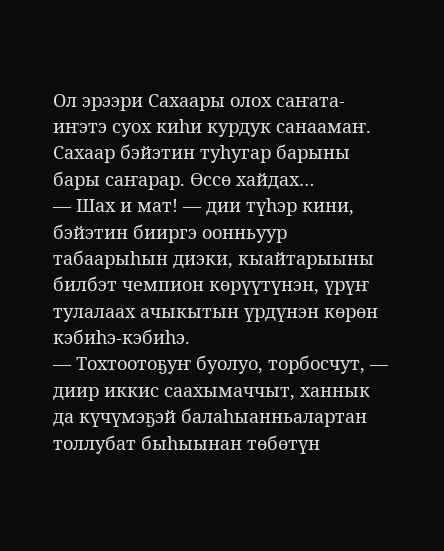Ол эрээри Сахаары олох саҥата-иҥэтэ суох киһи курдук санаамаҥ. Сахаар бэйэтин туһугар барыны бары саҥарар. Өссө хайдах…
— Шах и мат! — дии түһэр кини, бэйэтин бииргэ оонньуур табаарыһын диэки, кыайтарыыны билбэт чемпион көрүүтүнэн, үрүҥ тулалаах ачыкытын үрдүнэн көрөн кэбиһэ-кэбиһэ.
— Тохтоотоҕуҥ буолуо, торбосчут, — диир иккис саахымаччыт, ханнык да күчүмэҕэй балаһыанньалартан толлубат быһыынан төбөтүн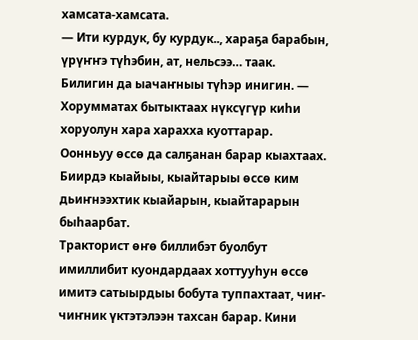хамсата-хамсата.
— Ити курдук, бу курдук.., хараҕа барабын, үрүҥҥэ түһэбин, ат, нельсээ… таак. Билигин да ыачаҥныы түһэр инигин. — Хорумматах бытыктаах нүксүгүр киһи хоруолун хара харахха куоттарар.
Оонньуу өссө да салҕанан барар кыахтаах. Биирдэ кыайыы, кыайтарыы өссө ким дьиҥнээхтик кыайарын, кыайтарарын быһаарбат.
Тракторист өҥө биллибэт буолбут имиллибит куондардаах хоттууһун өссө имитэ сатыырдыы бобута туппахтаат, чиҥ-чиҥник үктэтэлээн тахсан барар. Кини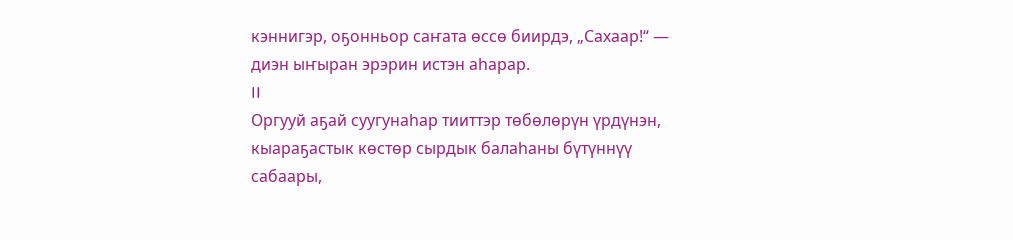кэннигэр, оҕонньор саҥата өссө биирдэ, „Сахаар!“ — диэн ыҥыран эрэрин истэн аһарар.
II
Оргууй аҕай суугунаһар тииттэр төбөлөрүн үрдүнэн, кыараҕастык көстөр сырдык балаһаны бүтүннүү сабаары,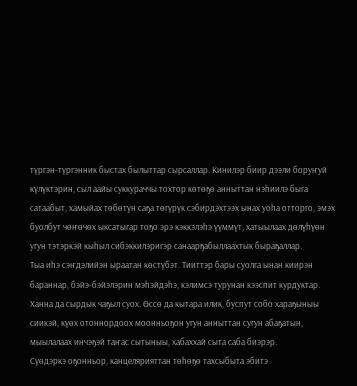түргэн-түргэнник быстах былыттар сырсаллар. Кинилэр биир дээли боруҥуй күлүктэрин, сыл аайы суккураччы тохтор көтөҕө анныттан нэһиилэ быга сатаабыт, хамыйах төбөтүн саҕа төгүрүк сэбирдэхтээх ынах уоһа отторго, эмэх буолбут чөҥөчөх ыксатыгар тоҕо эрэ кэккэлэһэ үүммүт, хатыылаах дөлүһүөн угун тэтэркэй кыһыл сибэккилэригэр санаарҕабыллаахтык быраҕаллар.
Тыа иһэ сэҥдэлийэн ыраатан көстүбэт. Тииттэр бары суолга ынан киирэн бараннар, бэйэ-бэйэлэрин мэһэйдэһэ, кэлимсэ турунан кээспит курдуктар. Ханна да сырдык чаҕыл суох. Өссө да кытара илик, буспут собо хараҕыныы сиикэй, күөх отоннордоох моонньоҕон угун анныттан сугун абаҕатын, мыылалаах инчэҕэй таҥас сытыныы, хабаххай сыта саба биэрэр.
Сүөдэркэ оҕонньор, канцелярияттан төһөҕө тахсыбыта эбитэ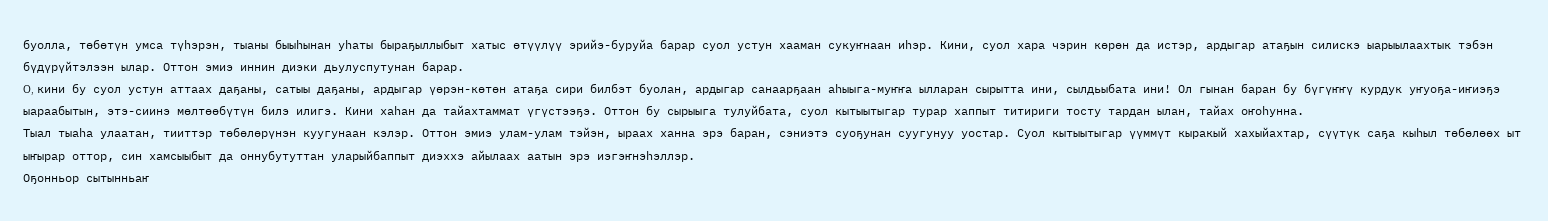буолла, төбөтүн умса түһэрэн, тыаны быыһынан уһаты быраҕыллыбыт хатыс өтүүлүү эрийэ-буруйа барар суол устун хааман сукуҥнаан иһэр. Кини, суол хара чэрин көрөн да истэр, ардыгар атаҕын силискэ ыарыылаахтык тэбэн бүдүрүйтэлээн ылар. Оттон эмиэ иннин диэки дьулуспутунан барар.
O, кини бу суол устун аттаах даҕаны, сатыы даҕаны, ардыгар үөрэн-көтөн атаҕа сири билбэт буолан, ардыгар санаарҕаан аһыыга-муҥҥа ылларан сырытта ини, сылдьыбата ини! Ол гынан баран бу бүгүҥҥү курдук уҥуоҕа-иҥиэҕэ ыараабытын, этэ-сиинэ мөлтөөбүтүн билэ илигэ. Кини хаһан да тайахтаммат үгүстээҕэ. Оттон бу сырыыга тулуйбата, суол кытыытыгар турар хаппыт титириги тосту тардан ылан, тайах оҥоһунна.
Тыал тыаһа улаатан, тииттэр төбөлөрүнэн куугунаан кэлэр. Оттон эмиэ улам-улам тэйэн, ыраах ханна эрэ баран, сэниэтэ суоҕунан суугунуу уостар. Суол кытыытыгар үүммүт кыракый хахыйахтар, сүүтүк саҕа кыһыл төбөлөөх ыт ыҥырар оттор, син хамсыыбыт да оннубутуттан уларыйбаппыт диэххэ айылаах аатын эрэ иэгэҥнэһэллэр.
Оҕонньор сытынньаҥ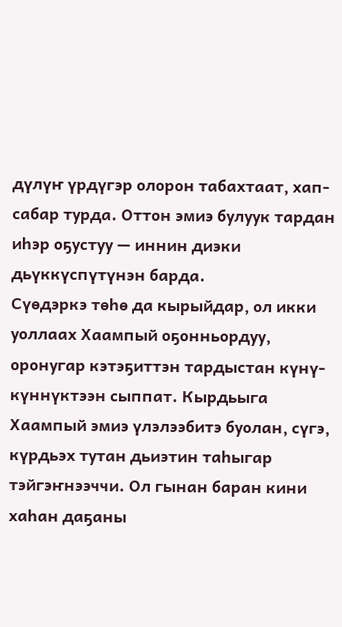дүлүҥ үрдүгэр олорон табахтаат, хап-сабар турда. Оттон эмиэ булуук тардан иһэр оҕустуу — иннин диэки дьүккүспүтүнэн барда.
Сүөдэркэ төһө да кырыйдар, ол икки уоллаах Хаампый оҕонньордуу, оронугар кэтэҕиттэн тардыстан күнү-күннүктээн сыппат. Кырдьыга Хаампый эмиэ үлэлээбитэ буолан, сүгэ, күрдьэх тутан дьиэтин таһыгар тэйгэҥнээччи. Ол гынан баран кини хаһан даҕаны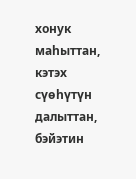хонук маһыттан, кэтэх сүөһүтүн далыттан, бэйэтин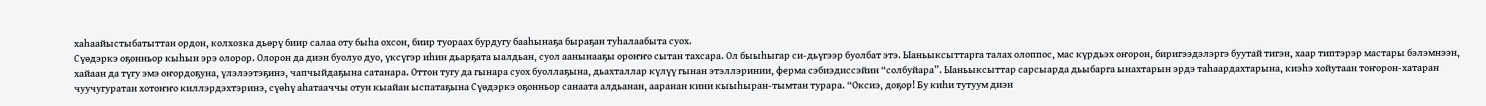хаһаайыстыбатыттан ордон, колхозка дьөрү биир салаа оту быһа охсон, биир туораах бурдугу бааһынаҕа быраҕан туһалаабыта суох.
Сүөдэркэ оҕонньор кыһын эрэ олорор. Олорон да диэн буолуо дуо, үксүгэр иһин дьарҕата ыалдьан, суол аанынааҕы ороҥҥо сытан тахсара. Ол быыһыгар си-дьүгээр буолбат этэ. Ыаньыксыттарга талах олоппос, мас күрдьэх оҥорон, биригээдэлэргэ буутай тигэн, хаар типтэрэр мастары бэлэмнээн, хайаан да түгу эмэ оҥордоҕуна, үлэлээтэҕинэ, чапчыйдаҕына сатанара. Оттон тугу да гынара суох буоллаҕына, дьахталлар күлүү гынан этэллэринии, ферма сэбиэдиссэйин “солбуйара”. Ыаньыксыттар сарсыарда дьыбарга ынахтарын эрдэ таһаардахтарына, киэһэ хойутаан тоҥорон-хатаран чуучугуратан хотоҥҥо киллэрдэхтэринэ, сүөһү аһатааччы отун кыайан ыспатаҕына Сүөдэркэ оҕонньор санаата алдьанан, ааранан кини кыыһыран-тымтан турара. “Оксиэ, доҕор! Бу киһи тутуум диэн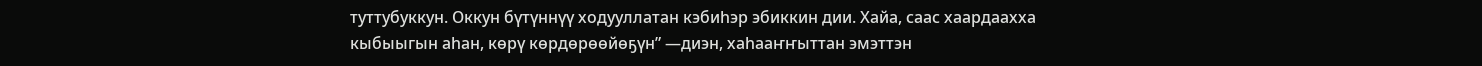туттубуккун. Оккун бүтүннүү ходууллатан кэбиһэр эбиккин дии. Хайа, саас хаардаахха кыбыыгын аһан, көрү көрдөрөөйөҕүн” —диэн, хаһааҥҥыттан эмэттэн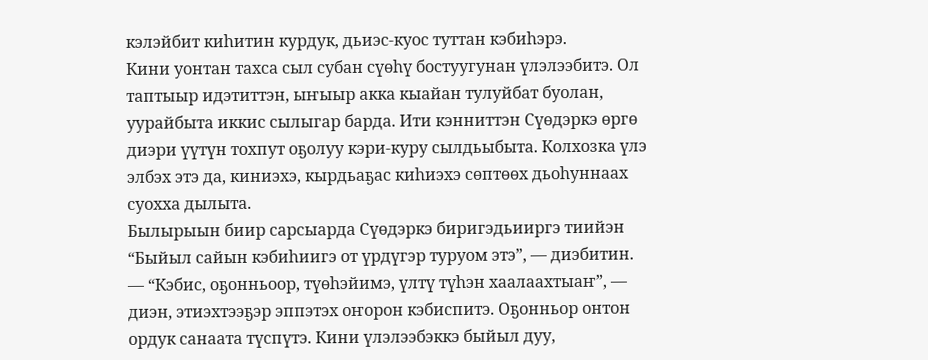кэлэйбит киһитин курдук, дьиэс-куос туттан кэбиһэрэ.
Кини уонтан тахса сыл субан сүөһү бостуугунан үлэлээбитэ. Ол таптыыр идэтиттэн, ыҥыыр акка кыайан тулуйбат буолан, уурайбыта иккис сылыгар барда. Ити кэнниттэн Сүөдэркэ өргө диэри үүтүн тохпут оҕолуу кэри-куру сылдьыбыта. Колхозка үлэ элбэх этэ да, киниэхэ, кырдьаҕас киһиэхэ сөптөөх дьоһуннаах суохха дылыта.
Былырыын биир сарсыарда Сүөдэркэ биригэдьииргэ тиийэн “Быйыл сайын кэбиһиигэ от үрдүгэр туруом этэ”, — диэбитин. — “Кэбис, оҕонньоор, түөһэйимэ, үлтү түһэн хаалаахтыаҥ”, — диэн, этиэхтээҕэр эппэтэх оҥорон кэбиспитэ. Оҕонньор онтон ордук санаата түспүтэ. Кини үлэлээбэккэ быйыл дуу,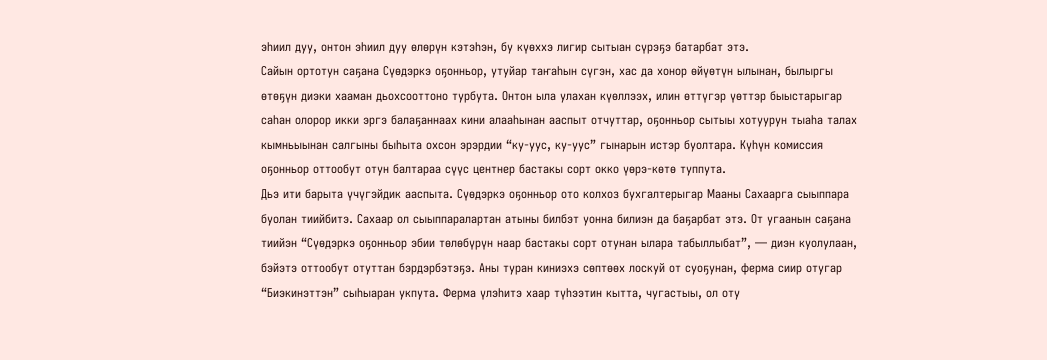эһиил дуу, онтон эһиил дуу өлөрүн кэтэһэн, бу күөххэ лигир сытыан сүрэҕэ батарбат этэ.
Сайын ортотун саҕана Сүөдэркэ оҕонньор, утуйар таҥаһын сүгэн, хас да хонор өйүөтүн ылынан, былыргы өтөҕүн диэки хааман дьохсооттоно турбута. Онтон ыла улахан күөллээх, илин өттүгэр үөттэр быыстарыгар саһан олорор икки эргэ балаҕаннаах кини алааһынан ааспыт отчуттар, оҕонньор сытыы хотуурун тыаһа талах кымньыынан салгыны быһыта охсон эрэрдии “ку-уус, ку-уус” гынарын истэр буолтара. Күһүн комиссия оҕонньор оттообут отун балтараа сүүс центнер бастакы сорт окко үөрэ-көтө туппута.
Дьэ ити барыта үчүгэйдик ааспыта. Сүөдэркэ оҕонньор ото колхоз бухгалтерыгар Мааны Сахаарга сыыппара буолан тиийбитэ. Сахаар ол сыыппаралартан атыны билбэт уонна билиэн да баҕарбат этэ. От угаанын саҕана тиийэн “Сүөдэркэ оҕонньор эбии төлөбүрүн наар бастакы сорт отунан ылара табыллыбат”, — диэн куолулаан, бэйэтэ оттообут отуттан бэрдэрбэтэҕэ. Аны туран киниэхэ сөптөөх лоскуй от суоҕунан, ферма сиир отугар “Биэкинэттэн” сыһыаран укпута. Ферма үлэһитэ хаар түһээтин кытта, чугастыы, ол оту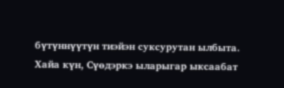бүтүннүүтүн тиэйэн суксурутан ылбыта. Хайа күн, Сүөдэркэ ыларыгар ыксаабат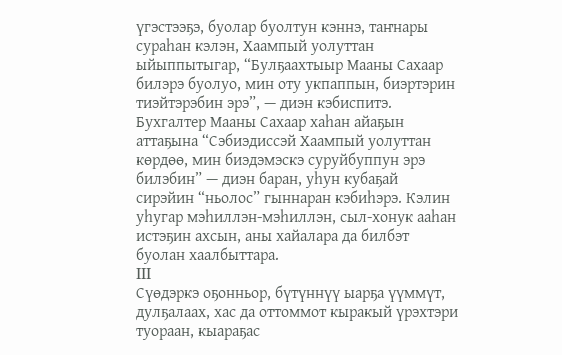үгэстээҕэ, буолар буолтун кэннэ, таҥнары сураһан кэлэн, Хаампый уолуттан ыйыппытыгар, “Булҕаахтыыр Мааны Сахаар билэрэ буолуо, мин оту укпаппын, биэртэрин тиэйтэрэбин эрэ”, — диэн кэбиспитэ. Бухгалтер Мааны Сахаар хаһан айаҕын аттаҕына “Сэбиэдиссэй Хаампый уолуттан көрдөө, мин биэдэмэскэ суруйбуппун эрэ билэбин” — диэн баран, уһун кубаҕай сирэйин “ньолос” гыннаран кэбиһэрэ. Кэлин уһугар мэhиллэн-мэһиллэн, сыл-хонук ааһан истэҕин ахсын, аны хайалара да билбэт буолан хаалбыттара.
III
Сүөдэркэ оҕонньор, бүтүннүү ыарҕа үүммүт, дулҕалаах, хас да оттоммот кыракый үрэхтэри туораан, кыараҕас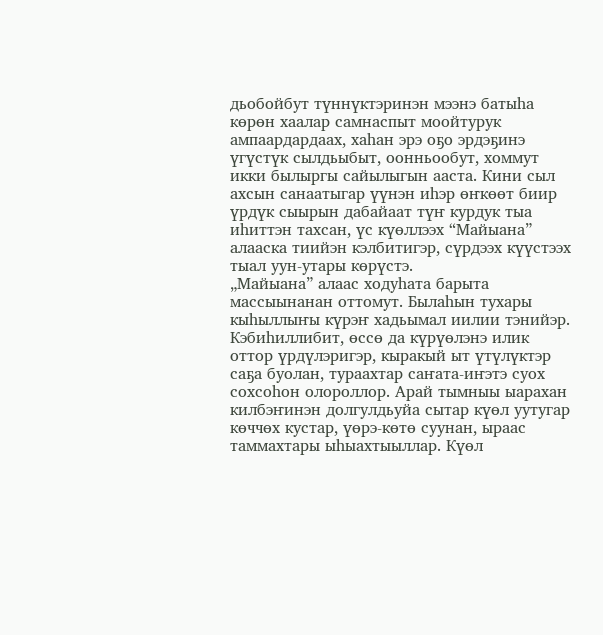дьобойбут түннүктэринэн мээнэ батыһа көрөн хаалар самнаспыт моойтурук ампаардардаах, хаһан эрэ оҕо эрдэҕинэ үгүстүк сылдьыбыт, оонньообут, хоммут икки былыргы сайылыгын ааста. Кини сыл ахсын санаатыгар үүнэн иһэр өҥкөөт биир үрдүк сыырын дабайаат түҥ курдук тыа иһиттэн тахсан, үс күөллээх “Майыана” алааска тиийэн кэлбитигэр, сүрдээх күүстээх тыал уун-утары көрүстэ.
„Майыана” алаас ходуһата барыта массыынанан оттомут. Былаһын тухары кыһыллыҥы күрэҥ хадьымал иилии тэнийэр. Кэбиһиллибит, өссө да күрүөлэнэ илик оттор үрдүлэригэр, кыракый ыт үтүлүктэр саҕа буолан, тураахтар саҥата-иҥэтэ суох сохсоһон олороллор. Арай тымныы ыарахан килбэҥинэн долгулдьуйа сытар күөл уутугар көччөх кустар, үөрэ-көтө суунан, ыраас таммахтары ыһыахтыыллар. Күөл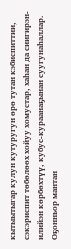кытыытыгар кулун кутуругун өрө тутан кэбиспиттии, сэкэриспит төбөлөөх хойуу хомустар, хаһан да сиигирэн-илийэн көрбөхтүү, кубус-кураанаҕынан суугунаһаллар.
Оҕонньор мантан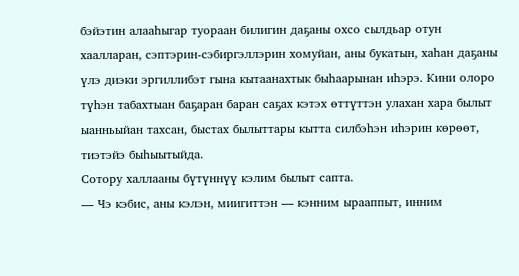бэйэтин алааһыгар туораан билигин даҕаны охсо сылдьар отун хаалларан, сэптэрин-сэбиргэллэрин хомуйан, аны букатын, хаһан даҕаны үлэ диэки эргиллибэт гына кытаанахтык быһаарынан иһэрэ. Кини олоро түһэн табахтыан баҕаран баран саҕах кэтэх өттүттэн улахан хара былыт ыанньыйан тахсан, быстах былыттары кытта силбэһэн иһэрин көрөөт, тиэтэйэ быһыытыйда.
Сотору халлааны бүтүннүү кэлим былыт сапта.
— Чэ кэбис, аны кэлэн, миигиттэн — кэнним ырааппыт, инним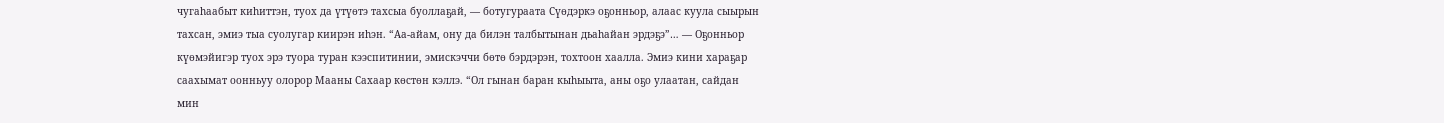чугаһаабыт киһиттэн, туох да үтүөтэ тахсыа буоллаҕай, — ботугураата Сүөдэркэ оҕонньор, алаас куула сыырын тахсан, эмиэ тыа суолугар киирэн иһэн. “Аа-айам, ону да билэн талбытынан дьаһайан эрдэҕэ”… — Оҕонньор күөмэйигэр туох эрэ туора туран кээспитинии, эмискэччи бөтө бэрдэрэн, тохтоон хаалла. Эмиэ кини хараҕар саахымат оонньуу олорор Мааны Сахаар көстөн кэллэ. “Ол гынан баран кыһыыта, аны оҕо улаатан, сайдан мин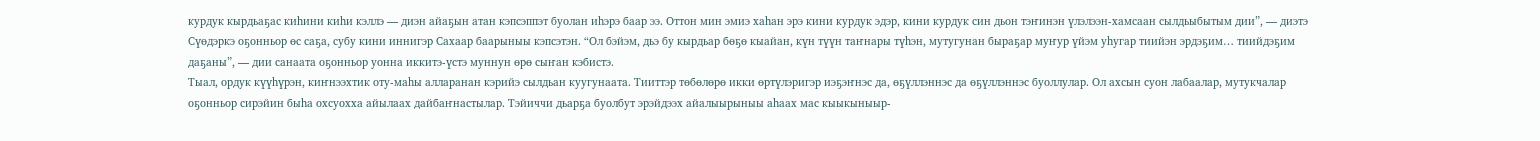курдук кырдьаҕас киһини киһи кэллэ — диэн айаҕын атан кэпсэппэт буолан иһэрэ баар ээ. Оттон мин эмиэ хаһан эрэ кини курдук эдэр, кини курдук син дьон тэҥинэн үлэлээн-хамсаан сылдьыбытым дии”, — диэтэ Сүөдэркэ оҕонньор өс саҕа, субу кини иннигэр Сахаар баарыныы кэпсэтэн. “Ол бэйэм, дьэ бу кырдьар бөҕө кыайан, күн түүн таҥнары түһэн, мутугунан быраҕар муҥур үйэм уһугар тиийэн эрдэҕим… тиийдэҕим даҕаны”, — дии санаата оҕонньор уонна иккитэ-үстэ муннун өрө сыҥан кэбистэ.
Тыал, ордук күүһүрэн, киҥнээхтик оту-маһы алларанан кэрийэ сылдьан куугунаата. Тииттэр төбөлөрө икки өртүлэригэр иэҕэҥнэс да, өҕүллэннэс да өҕүллэннэс буоллулар. Ол ахсын суон лабаалар, мутукчалар оҕонньор сирэйин быһа охсуохха айылаах дайбаҥнастылар. Тэйиччи дьарҕа буолбут эрэйдээх айалыырыныы аһаах мас кыыкыныыр-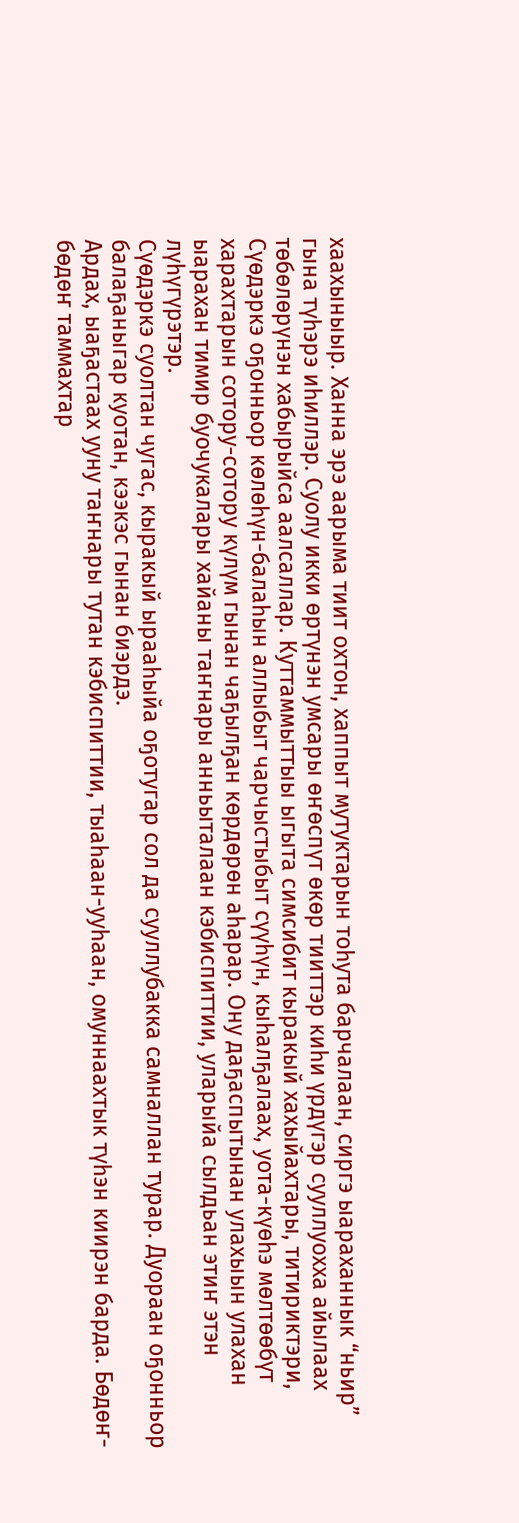хаахыныыр. Ханна эрэ аарыма тиит охтон, хаппыт мутуктарын тоһута барчалаан, сиргэ ыараханнык “ньир” гына түһэрэ иһиллэр. Суолу икки өртүнэн умсары өҥөспүт өкөр тииттэр киһи үрдүгэр сууллуохха айылаах төбөлөрүнэн хабырыйса аалсаллар. Куттаммыттыы ыгыта симсибит кыракый хахыйахтары, титириктэри, Сүөдэркэ оҕонньор көлөһүн-балаһын аллыбыт чарчыстыбыт сүүһүн, кыһалҕалаах, уота-күөһэ мөлтөөбүт харахтарын сотору-сотору күлүм гынан чаҕылҕан көрдөрөн аһарар. Ону даҕаспытынан улахыын улахан ыарахан тимир буочукалары хайаны таҥнары анньыталаан кэбиспиттии, уларыйа сылдьан этиҥ этэн лүһүгүрэтэр.
Сүөдэркэ суолтан чугас, кыракый ырааһыйа оҕотугар сол да сууллубакка самналлан турар. Дуораан оҕонньор балаҕаныгар куотан, кээкэс гынан биэрдэ.
Ардах, ыаҕастаах ууну таҥнары тутан кэбиспиттии, тыаһаан-ууһаан, омуннаахтык түһэн киирэн барда. Бөдөҥ-бөдөҥ таммахтар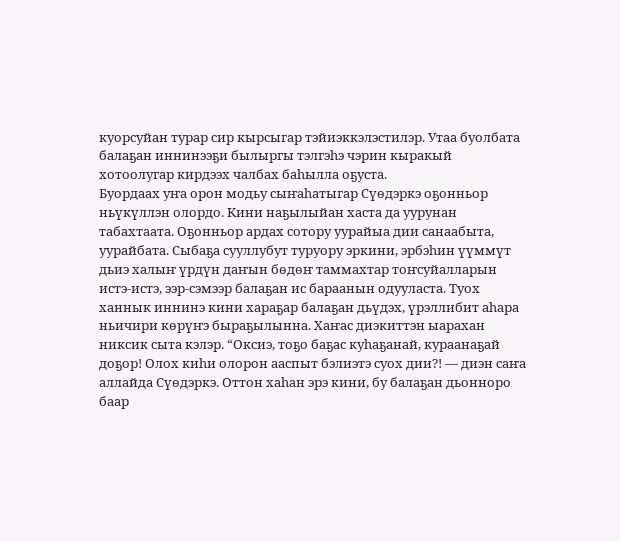куорсуйан турар сир кырсыгар тэйиэккэлэстилэр. Утаа буолбата балаҕан иннинээҕи былыргы тэлгэһэ чэрин кыракый хотоолугар кирдээх чалбах баһылла оҕуста.
Буордаах уҥа орон модьу сыҥаһатыгар Сүөдэркэ оҕонньор ньүкүллэн олордо. Кини наҕылыйан хаста да уурунан табахтаата. Оҕонньор ардах сотору уурайыа дии санаабыта, уурайбата. Сыбаҕа сууллубут туруору эркини, эрбэһин үүммүт дьиэ халыҥ үрдүн даҥын бөдөҥ таммахтар тоҥсуйалларын истэ-истэ, ээр-сэмээр балаҕан ис бараанын одууласта. Туох ханнык иннинэ кини хараҕар балаҕан дьүдэх, үрэллибит аһара ньичири көрүҥэ быраҕылынна. Хаҥас диэкиттэн ыарахан никсик сыта кэлэр. “Оксиэ, тоҕо баҕас куһаҕанай, кураанаҕай доҕор! Олох киһи олорон ааспыт бэлиэтэ суох дии?! — диэн саҥа аллайда Сүөдэркэ. Оттон хаһан эрэ кини, бу балаҕан дьонноро баар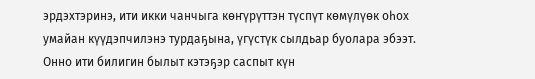эрдэхтэринэ, ити икки чанчыга көҥүрүттэн түспүт көмүлүөк оһох умайан күүдэпчилэнэ турдаҕына, үгүстүк сылдьар буолара эбээт. Онно ити билигин былыт кэтэҕэр саспыт күн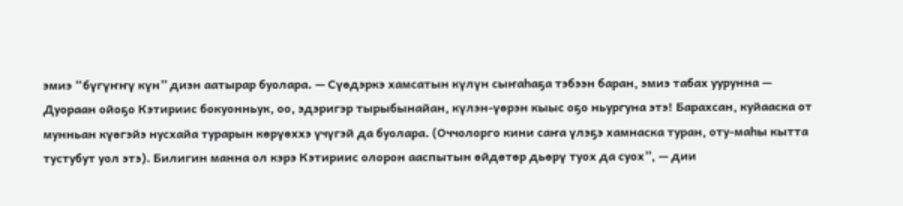эмиэ “бүгүҥҥү күн” диэн аатырар буолара. — Сүөдэркэ хамсатын күлүн сыҥаһаҕа тэбээн баран, эмиэ табах уурунна — Дуораан ойоҕо Кэтириис бокуонньук, оо, эдэригэр тырыбынайан, күлэн-үөрэн кыыс оҕо ньургуна этэ! Барахсан, куйааска от мунньан күөгэйэ нусхайа турарын көрүөххэ үчүгэй да буолара. (Оччолорго кини саҥа үлэҕэ хамнаска туран, оту-маһы кытта тустубут уол этэ). Билигин манна ол кэрэ Кэтириис олорон ааспытын өйдөтөр дьөрү туох да суох”, — дии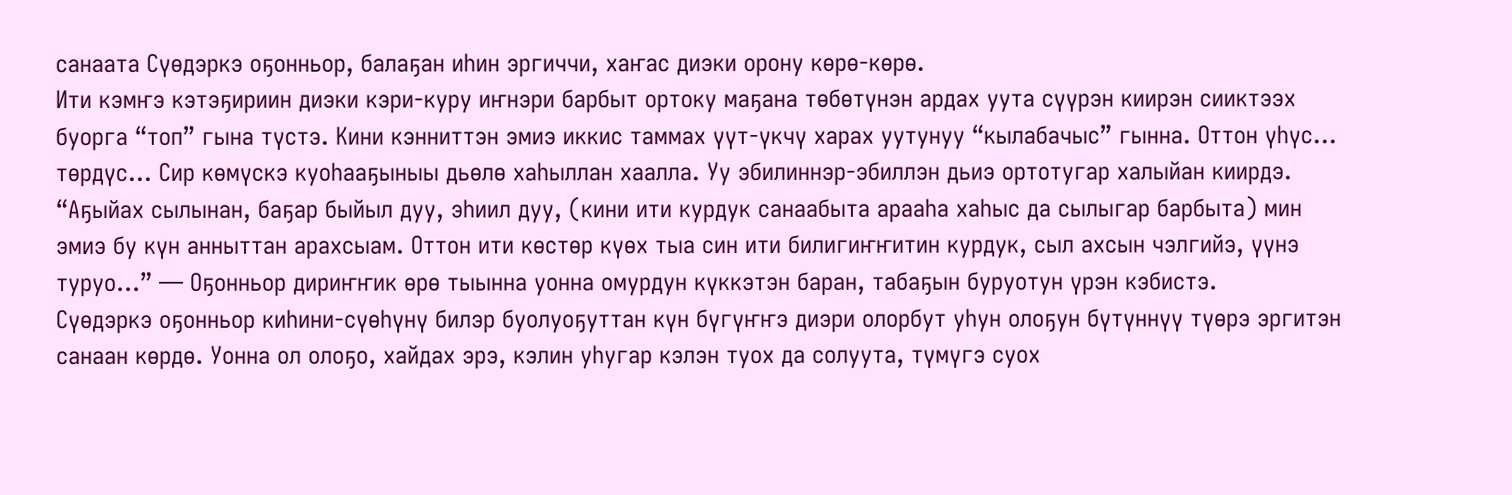санаата Сүөдэркэ оҕонньор, балаҕан иһин эргиччи, хаҥас диэки орону көрө-көрө.
Ити кэмҥэ кэтэҕириин диэки кэри-куру иҥнэри барбыт ортоку маҕана төбөтүнэн ардах уута сүүрэн киирэн сииктээх буорга “топ” гына түстэ. Кини кэнниттэн эмиэ иккис таммах үүт-үкчү харах уутунуу “кылабачыс” гынна. Оттон үһүс… төрдүс… Сир көмүскэ куоһааҕыныы дьөлө хаһыллан хаалла. Уу эбилиннэр-эбиллэн дьиэ ортотугар халыйан киирдэ.
“Аҕыйах сылынан, баҕар быйыл дуу, эһиил дуу, (кини ити курдук санаабыта арааһа хаһыс да сылыгар барбыта) мин эмиэ бу күн анныттан арахсыам. Оттон ити көстөр күөх тыа син ити билигиҥҥитин курдук, сыл ахсын чэлгийэ, үүнэ туруо…” — Оҕонньор дириҥҥик өрө тыынна уонна омурдун күккэтэн баран, табаҕын буруотун үрэн кэбистэ.
Сүөдэркэ оҕонньор киһини-сүөһүнү билэр буолуоҕуттан күн бүгүҥҥэ диэри олорбут уһун олоҕун бүтүннүү түөрэ эргитэн санаан көрдө. Уонна ол олоҕо, хайдах эрэ, кэлин уһугар кэлэн туох да солуута, түмүгэ суох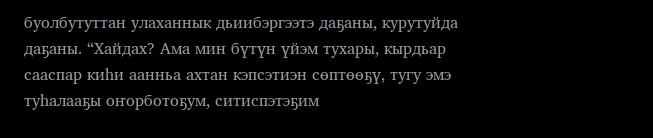буолбутуттан улаханнык дьиибэргээтэ даҕаны, курутуйда даҕаны. “Хайдах? Ама мин бүтүн үйэм тухары, кырдьар сааспар киһи аанньа ахтан кэпсэтиэн сөптөөҕү, тугу эмэ туһалааҕы оҥорботоҕум, ситиспэтэҕим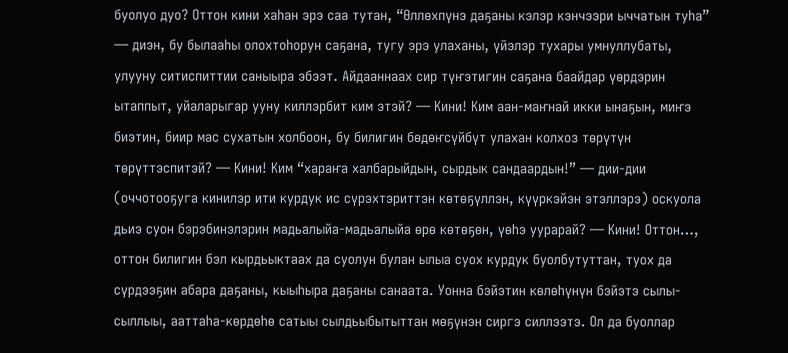буолуо дуо? Оттон кини хаһан эрэ саа тутан, “Өллөхпүнэ даҕаны кэлэр кэнчээри ыччатын туһа” — диэн, бу былааһы олохтоһорун саҕана, тугу эрэ улаханы, үйэлэр тухары умнуллубаты, улууну ситиспиттии саныыра эбээт. Айдааннаах сир түҥэтигин саҕана баайдар үөрдэрин ытаппыт, уйаларыгар ууну киллэрбит ким этэй? — Кини! Ким аан-маҥнай икки ынаҕын, миҥэ биэтин, биир мас сухатын холбоон, бу билигин бөдөҥсүйбүт улахан колхоз төрүтүн төрүттэспитэй? — Кини! Ким “хараҥа халбарыйдын, сырдык сандаардын!” — дии-дии (оччотооҕуга кинилэр ити курдук ис сүрэхтэриттэн көтөҕүллэн, күүркэйэн этэллэрэ) оскуола дьиэ суон бэрэбинэлэрин мадьалыйа-мадьалыйа өрө көтөҕөн, үөһэ уурарай? — Кини! Оттон…, оттон билигин бэл кырдьыктаах да суолун булан ылыа суох курдук буолбутуттан, туох да сүрдээҕин абара даҕаны, кыыһыра даҕаны санаата. Уонна бэйэтин көлөһүнүн бэйэтэ сылы-сыллыы, ааттаһа-көрдөһө сатыы сылдьыбытыттан мөҕүнэн сиргэ силлээтэ. Ол да буоллар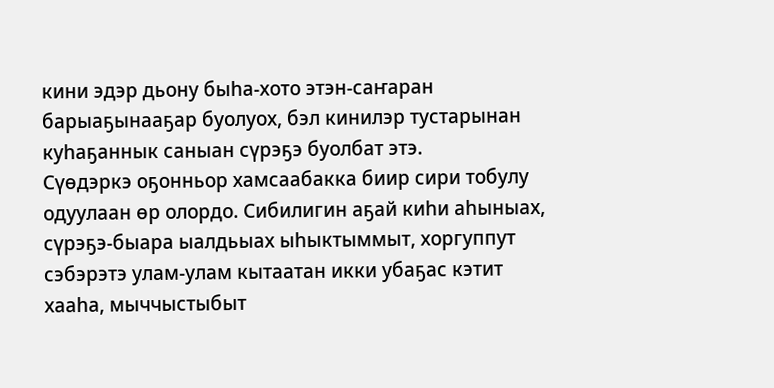кини эдэр дьону быһа-хото этэн-саҥаран барыаҕынааҕар буолуох, бэл кинилэр тустарынан куһаҕаннык саныан сүрэҕэ буолбат этэ.
Сүөдэркэ оҕонньор хамсаабакка биир сири тобулу одуулаан өр олордо. Сибилигин аҕай киһи аһыныах, сүрэҕэ-быара ыалдьыах ыһыктыммыт, хоргуппут сэбэрэтэ улам-улам кытаатан икки убаҕас кэтит хааһа, мыччыстыбыт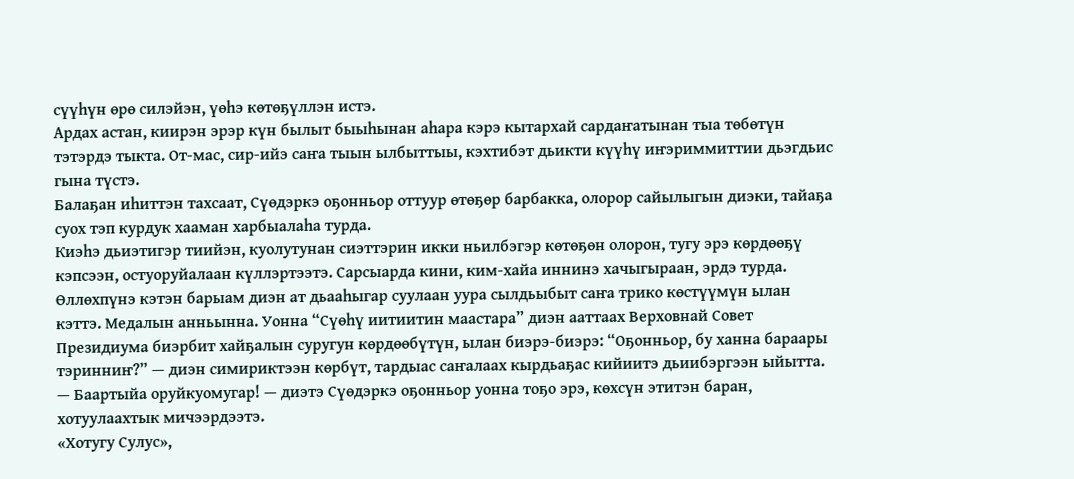сүүһүн өрө силэйэн, үөһэ көтөҕүллэн истэ.
Ардах астан, киирэн эрэр күн былыт быыһынан аһара кэрэ кытархай сардаҥатынан тыа төбөтүн тэтэрдэ тыкта. От-мас, сир-ийэ саҥа тыын ылбыттыы, кэхтибэт дьикти күүһү иҥэриммиттии дьэгдьис гына түстэ.
Балаҕан иһиттэн тахсаат, Сүөдэркэ оҕонньор оттуур өтөҕөр барбакка, олорор сайылыгын диэки, тайаҕа суох тэп курдук хааман харбыалаһа турда.
Киэһэ дьиэтигэр тиийэн, куолутунан сиэттэрин икки ньилбэгэр көтөҕөн олорон, тугу эрэ көрдөөҕү кэпсээн, остуоруйалаан күллэртээтэ. Сарсыарда кини, ким-хайа иннинэ хачыгыраан, эрдэ турда. Өллөхпүнэ кэтэн барыам диэн ат дьааһыгар суулаан уура сылдьыбыт саҥа трико көстүүмүн ылан кэттэ. Медалын анньынна. Уонна “Сүөһү иитиитин маастара” диэн ааттаах Верховнай Совет Президиума биэрбит хайҕалын суругун көрдөөбүтүн, ылан биэрэ-биэрэ: “Оҕонньор, бу ханна бараары тэринниҥ?” — диэн симириктээн көрбүт, тардыас саҥалаах кырдьаҕас кийиитэ дьиибэргээн ыйытта.
— Баартыйа оруйкуомугар! — диэтэ Сүөдэркэ оҕонньор уонна тоҕо эрэ, көхсүн этитэн баран, хотуулаахтык мичээрдээтэ.
«Хотугу Сулус»,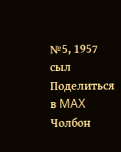№5, 1957 сыл
Поделиться в MAX Чолбон